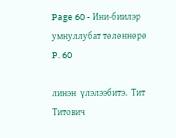Page 60 - Ини-биилэр умнуллубат төлөннөрө
P. 60

линэн  үлэлээбитэ.  Тит  Титович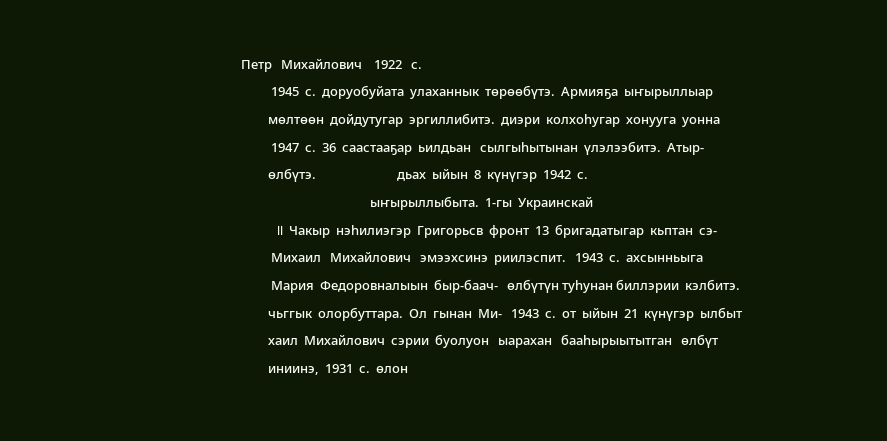Петр   Михайлович    1922   с.
          1945  с.  доруобуйата  улаханнык  төрөөбүтэ.  Армияҕа  ыҥырыллыар
         мөлтөөн  дойдутугар  эргиллибитэ.  диэри  колхоһугар  хонууга  уонна
          1947  с.  36  саастааҕар  ьилдьан   сылгыһытынан  үлэлээбитэ.  Атыр-
         өлбүтэ.                           дьах  ыйын  8  күнүгэр  1942  с.
                                           ыҥырыллыбыта.  1-гы  Украинскай
            II  Чакыр  нэһилиэгэр  Григорьсв  фронт  13  бригадатыгар  кьптан  сэ-
          Михаил   Михайлович   эмээхсинэ  риилэспит.   1943  с.  ахсынньыга
          Мария  Федоровналыын  быр-баач-   өлбүтүн туһунан биллэрии  кэлбитэ.
         чьггык  олорбуттара.  Ол  гынан  Ми-   1943  с.  от  ыйын  21  күнүгэр  ылбыт
         хаил  Михайлович  сэрии  буолуон   ыарахан   бааһырыытытган   өлбүт
         иниинэ,  1931  с.  өлон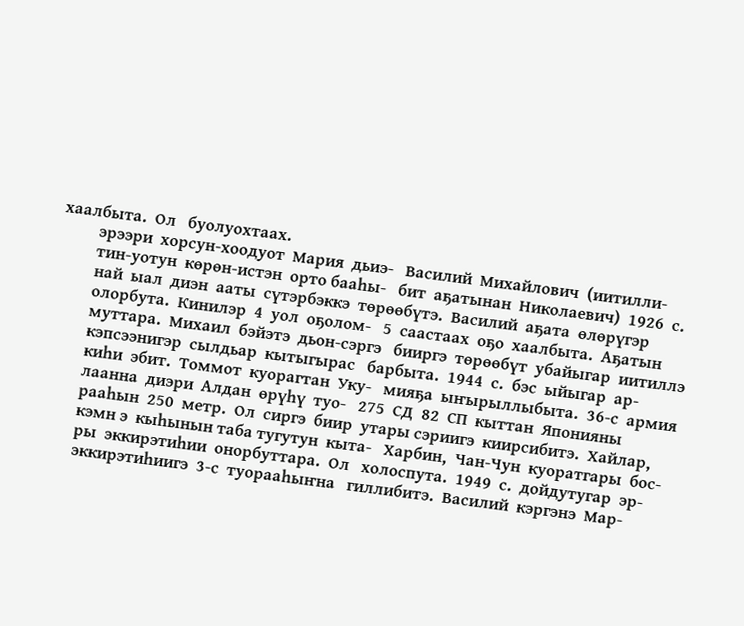хаалбыта.  Ол   буолуохтаах.
         эрээри  хорсун-хоодуот  Мария  дьиэ-   Василий  Михайлович  (иитилли-
         тин-уотун  көрөн-истэн  орто бааһы-   бит  аҕатынан  Николаевич)  1926  с.
         най  ыал  диэн  ааты  сүтэрбэккэ  төрөөбүтэ.  Василий  аҕата  өлөрүгэр
         олорбута.  Кинилэр  4  уол  оҕолом-   5  саастаах  оҕо  хаалбыта.  Аҕатын
         муттара.  Михаил  бэйэтэ  дьон-сэргэ   бииргэ  төрөөбүт  убайыгар  иитиллэ
         кэпсээнигэр  сылдьар  кытыгырас   барбыта.  1944  с.  бэс  ыйыгар  ар-
         киһи  эбит.  Томмот  куорагтан  Уку-   мияҕа  ыҥырыллыбыта.  36-с  армия
         лаанна  диэри  Алдан  өрүһү  туо-   275  СД  82  СП  кыттан  Японияны
         рааһын  250  метр.  Ол  сиргэ  биир  утары сэриигэ  киирсибитэ.  Хайлар,
         кэмн э  кыһынын таба тугутун  кыта-   Харбин,  Чан-Чун  куоратгары  бос-
         ры  эккирэтиһии  онорбуттара.  Ол   холоспута.  1949  с.  дойдутугар  эр-
         эккирэтиһиигэ  3-с  туорааһыҥна   гиллибитэ.  Василий  кэргэнэ  Мар-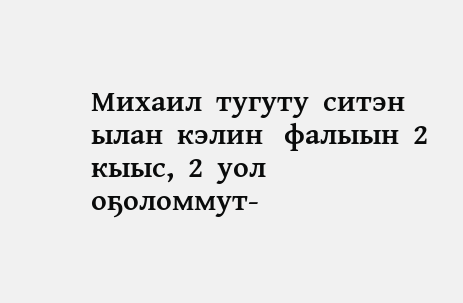Михаил  тугуту  ситэн  ылан  кэлин   фалыын  2  кыыс,  2  уол  оҕоломмут-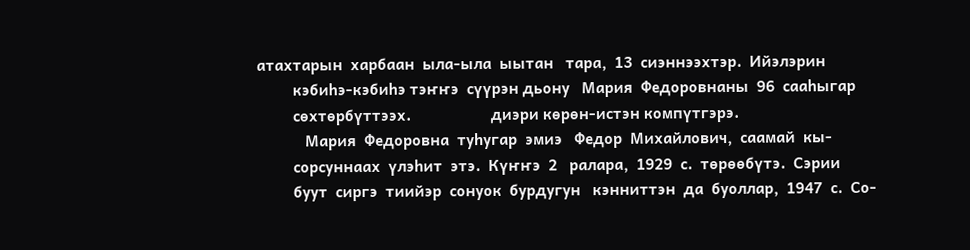атахтарын  харбаан  ыла-ыла  ыытан   тара,  13  сиэннээхтэр.  Ийэлэрин
         кэбиһэ-кэбиһэ тэҥҥэ  сүүрэн дьону   Мария  Федоровнаны  96  сааһыгар
         сөхтөрбүттээх.                    диэри көрөн-истэн компүтгэрэ.
            Мария  Федоровна  туһугар  эмиэ   Федор  Михайлович,  саамай  кы-
         сорсуннаах  үлэһит  этэ.  Күҥҥэ  2   ралара,  1929  с.  төрөөбүтэ.  Сэрии
         буут  сиргэ  тиийэр  сонуок  бурдугун   кэнниттэн  да  буоллар,  1947  с.  Со-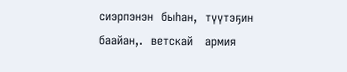сиэрпэнэн  быһан,  түүтэҕин  баайан,.  ветскай   армия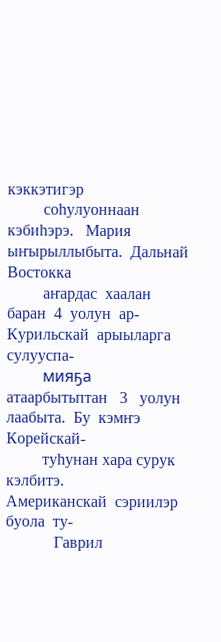кэккэтигэр
         соһулуоннаан   кэбиһэрэ.   Мария   ыҥырыллыбыта.  Дальнай  Востокка
         аҥардас  хаалан  баран  4  уолун  ар-   Курильскай  арыыларга  сулууспа-
         мияҕа   атаарбытьптан   3   уолун  лаабыта.  Бу  кэмҥэ  Корейскай-
         туһунан хара сурук кэлбитэ.       Американскай  сэриилэр  буола  ту-
            Гаврил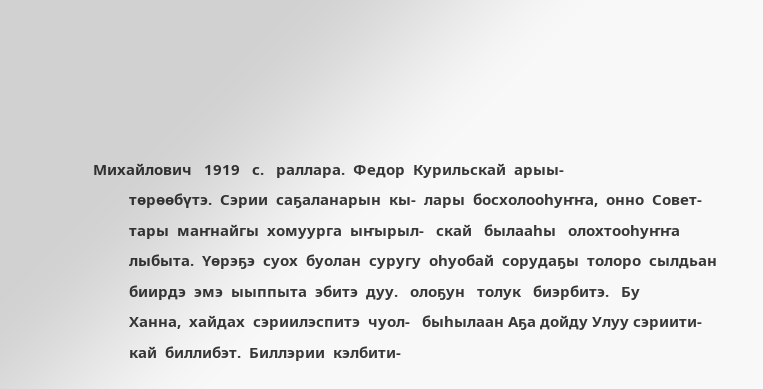Михайлович   1919   с.   раллара.  Федор  Курильскай  арыы-
         төрөөбүтэ.  Сэрии  саҕаланарын  кы-  лары  босхолооһуҥҥа,  онно  Совет-
         тары  маҥнайгы  хомуурга  ыҥырыл-   скай   былааһы   олохтооһуҥҥа
         лыбыта.  Үөрэҕэ  суох  буолан  суругу  оһуобай  сорудаҕы  толоро  сылдьан
         биирдэ  эмэ  ыыппыта  эбитэ  дуу.   олоҕун   толук   биэрбитэ.   Бу
         Ханна,  хайдах  сэриилэспитэ  чуол-   быһылаан Аҕа дойду Улуу сэриити-
         кай  биллибэт.  Биллэрии  кэлбити-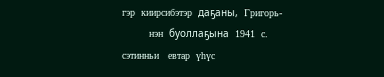гэр  киирсибэтэр  даҕаны,  Григорь-
         нэн  буоллаҕына  1941  с.  сэтинньи   евтар  үһүс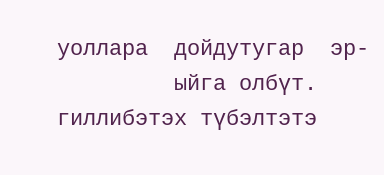уоллара  дойдутугар  эр-
         ыйга олбүт.                       гиллибэтэх түбэлтэтэ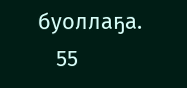буоллаҕа.
   55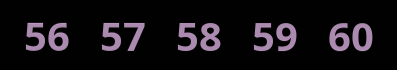56   57   58   59   60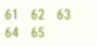61   62   63   64   65